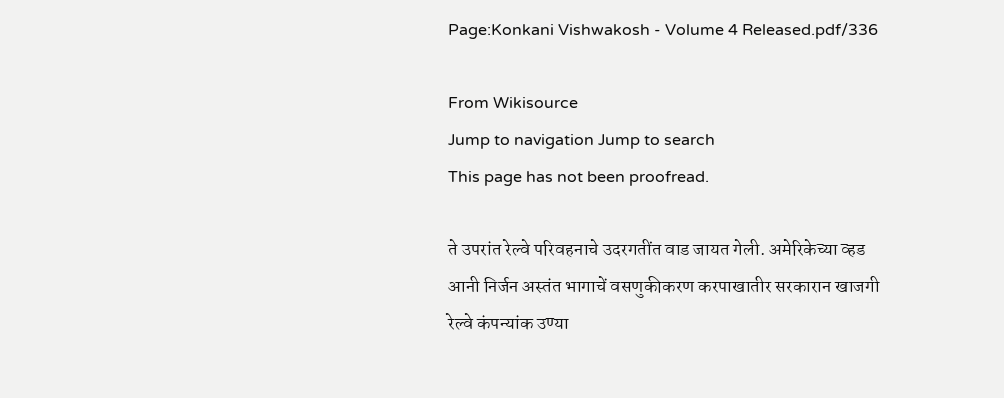Page:Konkani Vishwakosh - Volume 4 Released.pdf/336

From Wikisource
Jump to navigation Jump to search
This page has not been proofread.

ते उपरांत रेल्वे परिवहनाचे उदरगतींत वाड जायत गेली. अमेरिकेच्या व्हड आनी निर्जन अस्तंत भागाचें वसणुकीकरण करपाखातीर सरकारान खाजगी रेल्वे कंपन्यांक उण्या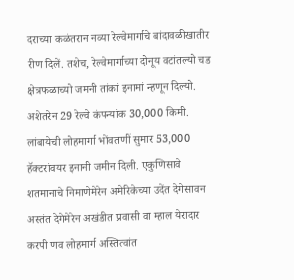दराच्या कळंतरान नव्या रेल्वेमार्गाचे बांदावळीखातीर रीण दिलें. तशेच, रेल्वेमार्गाच्या दोनूय वटांतल्यो चड क्षेत्रफळाच्यो जमनी तांकां इनामां न्हणून दिल्यो. अशेतरेन 29 रेल्वे कंपन्यांक 30,000 किमी. लांबायेची लोहमार्गा भोंवतणीं सुमार 53,000 हॅक्टरांवयर इनानी जमीन दिली. एकुणिसावे शतमानाचे निमाणेमेरेन अमेरिकेच्या उदेंत देगेसावन अस्तंत देगेमेरेन अखंडीत प्रवासी वा म्हाल येरादार करपी णव लोहमार्ग अस्तित्वांत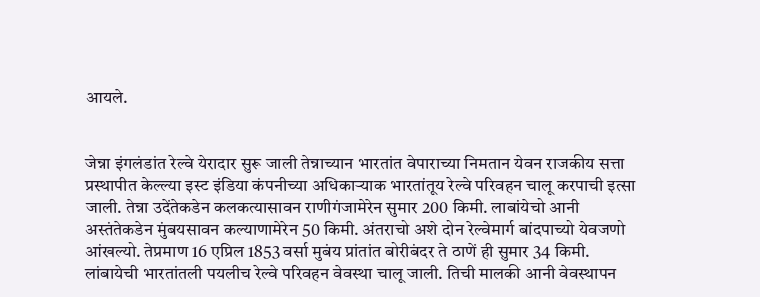आयले.


जेन्ना इंगलंडांत रेल्वे येरादार सुरू जाली तेन्नाच्यान भारतांत वेपाराच्या निमतान येवन राजकीय सत्ता प्रस्थापीत केल्ल्या इस्ट इंडिया कंपनीच्या अधिकाऱ्याक भारतांतूय रेल्वे परिवहन चालू करपाची इत्सा जाली. तेन्ना उदेंतेकडेन कलकत्यासावन राणीगंजामेरेन सुमार 200 किमी. लाबांयेचो आनी अस्तंतेकडेन मुंबयसावन कल्याणामेरेन 50 किमी. अंतराचो अशे दोन रेल्वेमार्ग बांदपाच्यो येवजणो आंखल्यो. तेप्रमाण 16 एप्रिल 1853 वर्सा मुबंय प्रांतांत बोरीबंदर ते ठाणें ही सुमार 34 किमी. लांबायेची भारतांतली पयलीच रेल्वे परिवहन वेवस्था चालू जाली. तिची मालकी आनी वेवस्थापन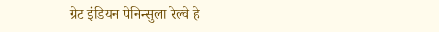ग्रेट इंडियन पेनिन्सुला रेल्वे हे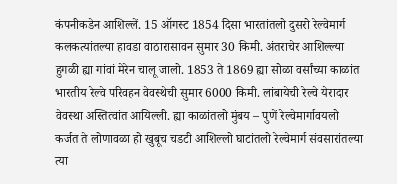कंपनीकडेन आशिल्लें. 15 ऑगस्ट 1854 दिसा भारतांतलो दुसरो रेल्वेमार्ग कलकत्यांतल्या हावडा वाठारासावन सुमार 30 किमी. अंतराचेर आशिल्ल्या हुगळी ह्या गांवां मेरेन चालू जालो. 1853 ते 1869 ह्या सोळा वर्सांच्या काळांत भारतीय रेल्वे परिवहन वेवस्थेची सुमार 6000 किमी. लांबायेची रेल्वे येरादार वेवस्था अस्तित्वांत आयिल्ली. ह्या काळांतलो मुंबय – पुणें रेल्वेमार्गावयलो कर्जत ते लोणावळा हो खुबूच चडटी आशिल्लो घाटांतलो रेल्वेमार्ग संवसारांतल्या त्या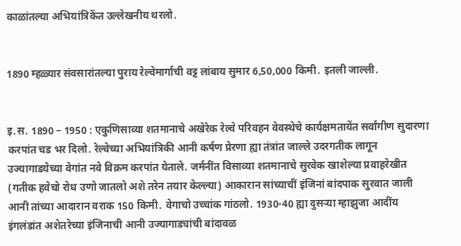काळांतल्या अभियांत्रिकेंत उल्लेखनीय थरलो.


1890 म्हळ्यार संवसारांतल्या पुराय रेल्वेमार्गाची वट्ट लांबाय सुमार 6,50,000 किमी. इतली जाल्ली.


इ.स. 1890 – 1950 : एकुणिसाव्या शतमानाचे अखेरेक रेल्वे परिवहन वेवस्थेचे कार्यक्षमतायेंत सर्वांगीण सुदारणा करपांत चड भर दिलो. रेल्वेच्या अभियांत्रिकी आनी कर्षण प्रेरणा ह्या तंत्रांत जाल्ले उदरगतीक लागून उज्यागाडयेच्या वेगांत नवे विक्रम करपांत येताले. जर्मनींत विसाव्या शतमानाचे सुरवेक खाशेल्या प्रवाहरेखीत (गतीक हवेचो रोध उणो जातलो अशे तरेन तयार केल्ल्या) आकारान सांच्याचीं इंजिनां बांदपाक सुरवात जाली आनी तांच्या आदारान वराक 150 किमी. वेगाचो उच्चांक गांठलो. 1930-40 ह्या दुसऱ्या म्हाझुजा आदींय इंगलंडांत अशेतरेच्या इंजिनाची आनी उज्यागाड्यांची बांदावळ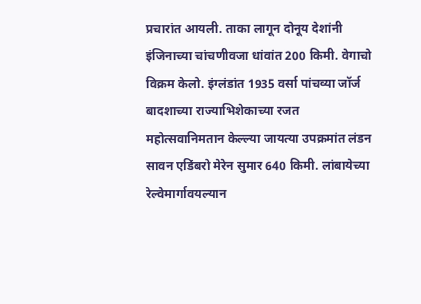प्रचारांत आयली. ताका लागून दोनूय देशांनी इंजिनाच्या चांचणीवजा धांवांत 200 किमी. वेगाचो विक्रम केलो. इंग्लंडांत 1935 वर्सा पांचव्या जॉर्ज बादशाच्या राज्याभिशेकाच्या रजत महोत्सवानिमतान केल्ल्या जायत्या उपक्रमांत लंडन सावन एडिंबरो मेरेन सुमार 640 किमी. लांबायेच्या रेल्वेमार्गावयल्यान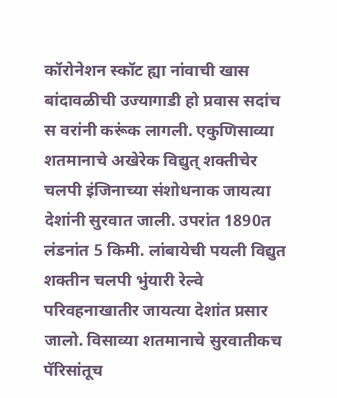कॉरोनेशन स्कॉट ह्या नांवाची खास बांदावळीची उज्यागाडी हो प्रवास सदांच स वरांनी करूंक लागली. एकुणिसाव्या शतमानाचे अखेरेक विद्युत् शक्तीचेर चलपी इंजिनाच्या संशोधनाक जायत्या देशांनी सुरवात जाली. उपरांत 1890त लंडनांत 5 किमी. लांबायेची पयली विद्युत शक्तीन चलपी भुंयारी रेल्वे परिवहनाखातीर जायत्या देशांत प्रसार जालो. विसाव्या शतमानाचे सुरवातीकच पॅरिसांतूच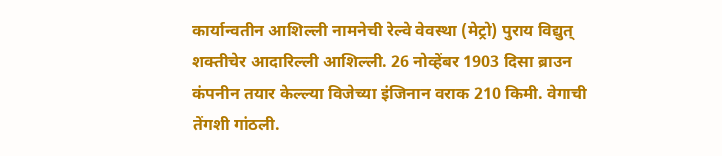कार्यान्वतीन आशिल्ली नामनेची रेल्वे वेवस्था (मेट्रो) पुराय विद्युत् शक्तीचेर आदारिल्ली आशिल्ली. 26 नोव्हेंबर 1903 दिसा ब्राउन कंपनीन तयार केल्ल्या विजेच्या इंजिनान वराक 210 किमी. वेगाची तेंगशी गांठली.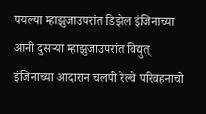पयल्या म्हाझुजाउपरांत डिझेल इंजिनाच्या आनी दुसऱ्या म्हाझुजाउपरांत विद्युत् इंजिनाच्या आदारान चलपी रेल्वे परिवहनाचो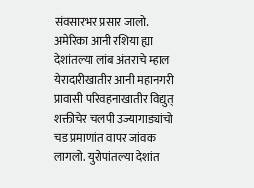संवसारभर प्रसार जालो. अमेरिका आनी रशिया ह्या देशांतल्या लांब अंतराचे म्हाल येरादारीखातीर आनी महानगरी प्रावासी परिवहनाखातीर विद्युत् शक्तीचेर चलपी उज्यागाड्यांचो चड प्रमाणांत वापर जांवक लागलो. युरोपांतल्या देशांत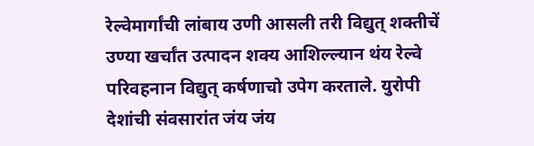रेल्वेमार्गांची लांबाय उणी आसली तरी विद्युत् शक्तीचें उण्या खर्चांत उत्पादन शक्य आशिल्ल्यान थंय रेल्वे परिवहनान विद्युत् कर्षणाचो उपेग करताले. युरोपी देशांची संवसारांत जंय जंय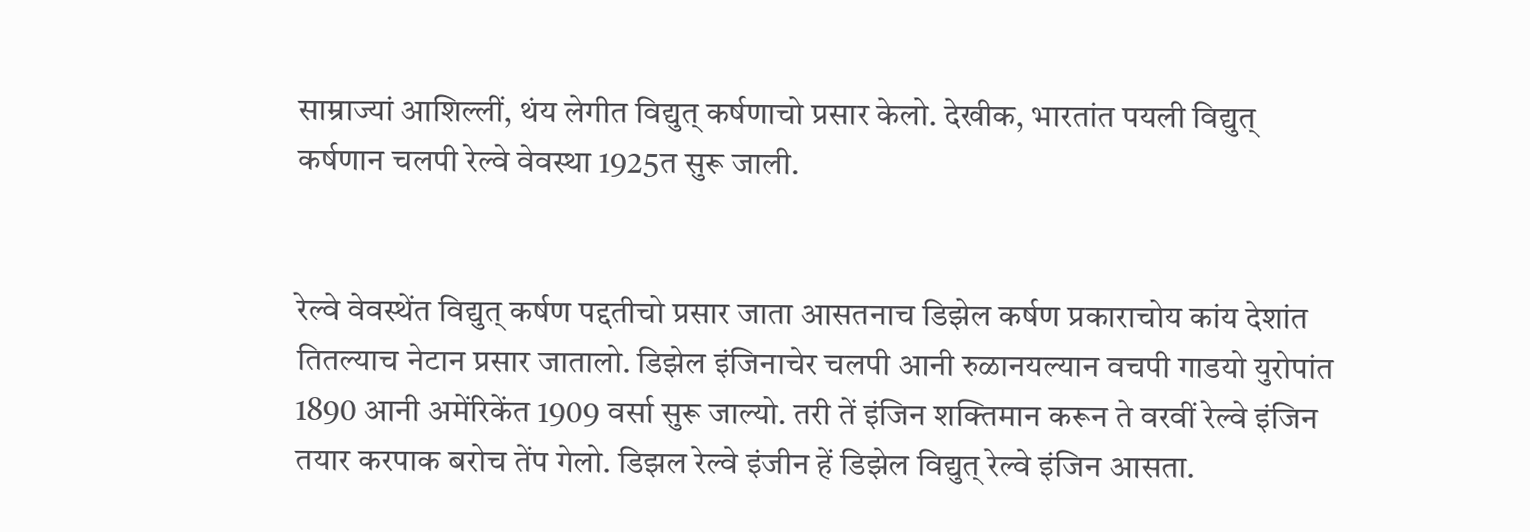साम्राज्यां आशिल्लीं, थंय लेगीत विद्युत् कर्षणाचो प्रसार केलो. देखीक, भारतांत पयली विद्युत् कर्षणान चलपी रेल्वे वेवस्था 1925त सुरू जाली.


रेल्वे वेवस्थेंत विद्युत् कर्षण पद्दतीचो प्रसार जाता आसतनाच डिझेल कर्षण प्रकाराचोय कांय देशांत तितल्याच नेटान प्रसार जातालो. डिझेल इंजिनाचेर चलपी आनी रुळानयल्यान वचपी गाडयो युरोपांत 1890 आनी अमेंरिकेंत 1909 वर्सा सुरू जाल्यो. तरी तें इंजिन शक्तिमान करून ते वरवीं रेल्वे इंजिन तयार करपाक बरोच तेंप गेलो. डिझल रेल्वे इंजीन हें डिझेल विद्युत् रेल्वे इंजिन आसता.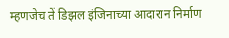म्हणजेच तें डिझल इंजिनाच्या आदारान निर्माण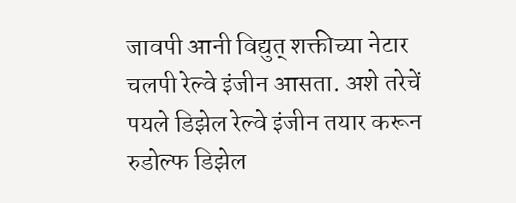जावपी आनी विद्युत् शक्तीच्या नेटार चलपी रेल्वे इंजीन आसता. अशे तरेचें पयले डिझेल रेल्वे इंजीन तयार करून रुडोल्फ डिझेल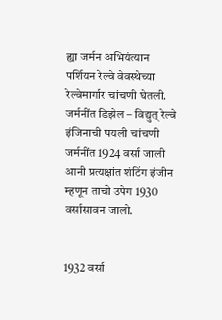ह्या जर्मन अभियंत्यान पर्शियन रेल्वे वेवस्थेच्या रेल्वेमार्गार चांचणी घेतली. जर्मनींत डिझेल – विद्युत् रेल्वे इंजिनाची पयली चांचणी जर्मनींत 1924 वर्सा जाली आनी प्रत्यक्षांत शंटिंग इंजीन म्हणून ताचो उपेग 1930 वर्सासावन जालो.


1932 वर्सा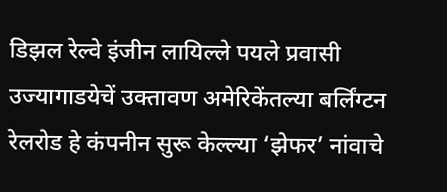डिझल रेल्वे इंजीन लायिल्ले पयले प्रवासी उज्यागाडयेचें उक्तावण अमेरिकेंतल्या बर्लिंग्टन रेलरोड हे कंपनीन सुरू केल्ल्या ‘झेफर’ नांवाचे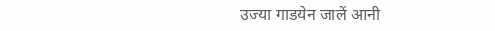उज्या गाडयेन जालें आनी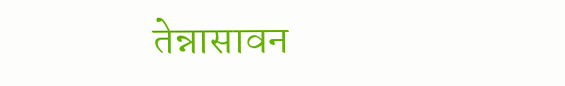तेन्नासावन